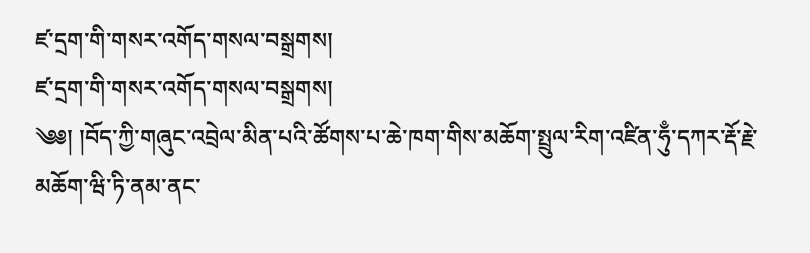ཛ་དྲག་གི་གསར་འགོད་གསལ་བསྒྲགས།
ཛ་དྲག་གི་གསར་འགོད་གསལ་བསྒྲགས།
༄༅། །བོད་ཀྱི་གཞུང་འབྲེལ་མིན་པའི་ཚོགས་པ་ཆེ་ཁག་གིས་མཆོག་སྤྲུལ་རིག་འཛིན་ཧུྃ་དཀར་རྡོ་རྗེ་མཆོག་ཝི་ཏི་ནམ་ནང་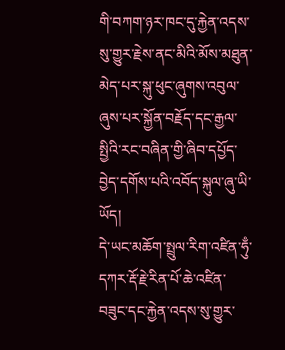གི་བཀག་ཉར་ཁང་དུ་རྐྱེན་འདས་སུ་གྱུར་རྗེས་ནང་མིའི་མོས་མཐུན་མེད་པར་སྐུ་ཕུང་ཞུགས་འབུལ་ཞུས་པར་སྐྱོན་བརྗོད་དང་རྒྱལ་སྤྱིའི་རང་བཞིན་གྱི་ཞིབ་དཔྱོད་བྱེད་དགོས་པའི་འབོད་སྐུལ་ཞུ་ཡི་ཡོད།
དེ་ཡང་མཆོག་སྤྲུལ་རིག་འཛིན་ཧུྃ་དཀར་རྡོ་རྗེ་རིན་པོ་ཆེ་འཛིན་བཟུང་དང་རྐྱེན་འདས་སུ་གྱུར་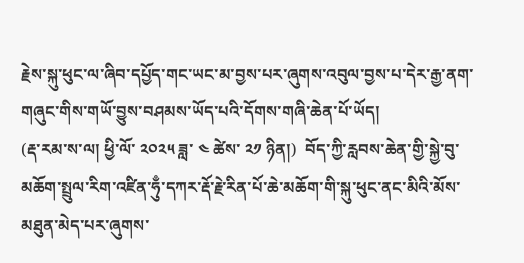རྗེས་སྐུ་ཕུང་ལ་ཞིབ་དཔྱོད་གང་ཡང་མ་བྱས་པར་ཞུགས་འབུལ་བྱས་པ་དེར་རྒྱ་ནག་གཞུང་གིས་གཡོ་བྱུས་བཤམས་ཡོད་པའི་དོགས་གཞི་ཆེན་པོ་ཡོད།
(རྡ་རམ་ས་ལ། ཕྱི་ལོ་ ༢༠༢༥ ཟླ་ ༤ ཚེས་ ༢༡ ཉིན།)  བོད་ཀྱི་རླབས་ཆེན་གྱི་སྐྱེ་བུ་མཆོག་སྤྲུལ་རིག་འཛིན་ཧུྃ་དཀར་རྡོ་རྗེ་རིན་པོ་ཆེ་མཆོག་གི་སྐུ་ཕུང་ནང་མིའི་མོས་མཐུན་མེད་པར་ཞུགས་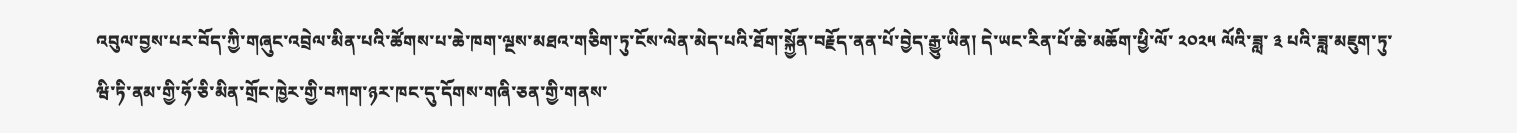འབུལ་བྱས་པར་བོད་ཀྱི་གཞུང་འབྲེལ་མིན་པའི་ཚོགས་པ་ཆེ་ཁག་ལྔས་མཐའ་གཅིག་ཏུ་ངོས་ལེན་མེད་པའི་ཐོག་སྐྱོན་བརྗོད་ནན་པོ་བྱེད་རྒྱུ་ཡིན། དེ་ཡང་རིན་པོ་ཆེ་མཆོག་ཕྱི་ལོ་ ༢༠༢༥ ལོའི་ཟླ་ ༣ པའི་ཟླ་མཇུག་ཏུ་ཝི་ཏི་ནམ་གྱི་ཧོ་ཅི་མིན་གྲོང་ཁྱེར་གྱི་བཀག་ཉར་ཁང་དུ་དོགས་གཞི་ཅན་གྱི་གནས་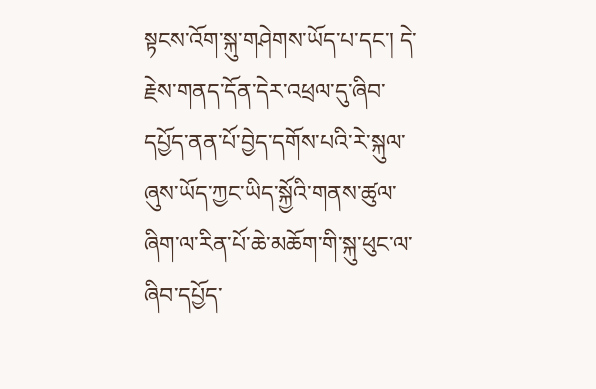སྟངས་འོག་སྐུ་གཤེགས་ཡོད་པ་དང་། དེ་རྗེས་གནད་དོན་དེར་འཕྲལ་དུ་ཞིབ་དཔྱོད་ནན་པོ་བྱེད་དགོས་པའི་རེ་སྐུལ་ཞུས་ཡོད་ཀྱང་ཡིད་སྐྱོའི་གནས་ཚུལ་ཞིག་ལ་རིན་པོ་ཆེ་མཆོག་གི་སྐུ་ཕུང་ལ་ཞིབ་དཔྱོད་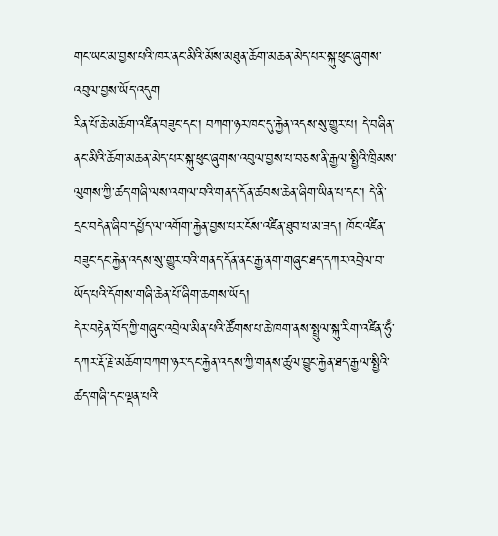གང་ཡང་མ་བྱས་པའི་ཁར་ནང་མིའི་མོས་མཐུན་ཆོག་མཆན་མེད་པར་སྐུ་ཕུང་ཞུགས་འབུལ་བྱས་ཡོད་འདུག
རིན་པོ་ཆེ་མཆོག་འཛིན་བཟུང་དང་། བཀག་ཉར་ཁང་དུ་རྐྱེན་འདས་སུ་གྱུར་པ། དེ་བཞིན་ནང་མིའི་ཆོག་མཆན་མེད་པར་སྐུ་ཕུང་ཞུགས་འབུལ་བྱས་པ་བཅས་ནི་རྒྱལ་སྤྱིའི་ཁྲིམས་ལུགས་ཀྱི་ཚད་གཞི་ལས་འགལ་བའི་གནད་དོན་ཚབས་ཆེན་ཞིག་ཡིན་པ་དང་། དེ་ནི་དྲང་བདེན་ཞིབ་དཔྱོད་ལ་འགོག་རྐྱེན་བྱས་པར་ངོས་འཛིན་ཐུབ་པ་མ་ཟད། ཁོང་འཛིན་བཟུང་དང་རྐྱེན་འདས་སུ་གྱུར་བའི་གནད་དོན་ནང་རྒྱ་ནག་གཞུང་ཐད་དཀར་འབྲེལ་བ་ཡོད་པའི་དོགས་གཞི་ཆེན་པོ་ཞིག་ཆགས་ཡོད།
དེར་བརྟེན་བོད་ཀྱི་གཞུང་འབྲེལ་མིན་པའི་ཚོགས་པ་ཆེ་ཁག་ནས་སྤྲུལ་སྐུ་རིག་འཛིན་ཧུྃ་དཀར་རྡོ་རྗེ་མཆོག་བཀག་ཉར་དང་རྐྱེན་འདས་ཀྱི་གནས་ཚུལ་བྱུང་རྐྱེན་ཐད་རྒྱལ་སྤྱིའི་ཚད་གཞི་དང་ལྡན་པའི་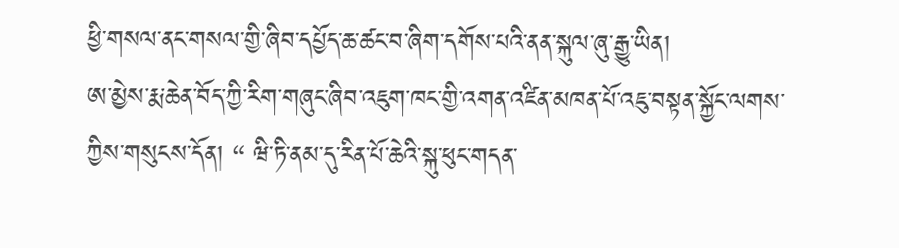ཕྱི་གསལ་ནང་གསལ་གྱི་ཞིབ་དཔྱོད་ཆ་ཚང་བ་ཞིག་དགོས་པའི་ནན་སྐུལ་ཞུ་རྒྱུ་ཡིན།
ཨ་མྱེས་རྨ་ཆེན་བོད་ཀྱི་རིག་གཞུང་ཞིབ་འཇུག་ཁང་གྱི་འགན་འཛིན་མཁན་པོ་འཇུ་བསྟན་སྐྱོང་ལགས་ཀྱིས་གསུངས་དོན། “ ཝི་ཏི་ནམ་དུ་རིན་པོ་ཆེའི་སྐུ་ཕུང་གདན་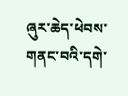ཞུར་ཆེད་ཕེབས་གནང་བའི་དགེ་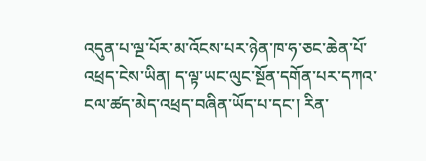འདུན་པ་ལྔ་པོར་མ་འོངས་པར་ཉེན་ཁ་ཧ་ཅང་ཆེན་པོ་འཕྲད་ངེས་ཡིན། ད་ལྟ་ཡང་ལུང་སྔོན་དགོན་པར་དཀའ་ངལ་ཚད་མེད་འཕྲད་བཞིན་ཡོད་པ་དང་། རིན་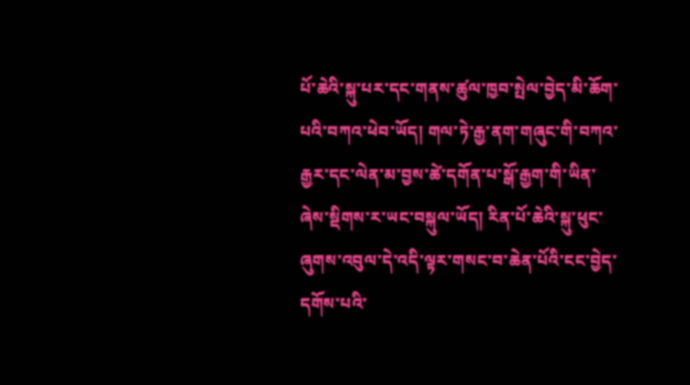པོ་ཆེའི་སྐུ་པར་དང་གནས་ཚུལ་ཁྱབ་སྤེལ་བྱེད་མི་ཆོག་པའི་བཀའ་ཕེབ་ཡོད། གལ་ཏེ་རྒྱ་ནག་གཞུང་གི་བཀའ་རྒྱར་དང་ལེན་མ་བྱས་ཚེ་དགོན་པ་སྒོ་རྒྱག་གི་ཡིན་ཞེས་སྡིགས་ར་ཡང་བསྐུལ་ཡོད། རིན་པོ་ཆེའི་སྐུ་ཕུང་ཞུགས་འབུལ་དེ་འདི་ལྟར་གསང་བ་ཆེན་པོའི་ངང་བྱེད་དགོས་པའི་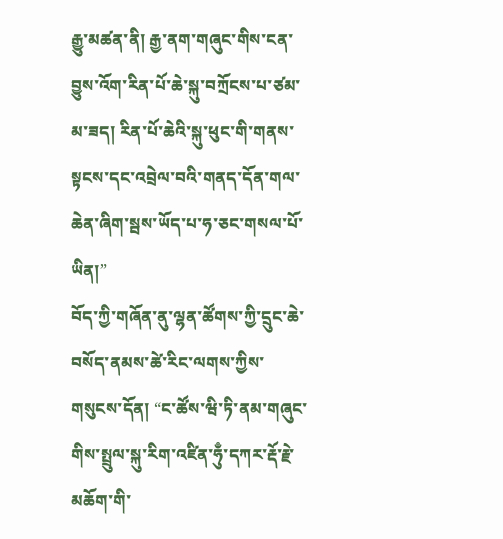རྒྱུ་མཚན་ནི། རྒྱ་ནག་གཞུང་གིས་ངན་བྱུས་འོག་རིན་པོ་ཆེ་སྐུ་བཀྲོངས་པ་ཙམ་མ་ཟད། རིན་པོ་ཆེའི་སྐུ་ཕུང་གི་གནས་སྟངས་དང་འབྲེལ་བའི་གནད་དོན་གལ་ཆེན་ཞིག་སྦས་ཡོད་པ་ཧ་ཅང་གསལ་པོ་ཡིན།”
བོད་ཀྱི་གཞོན་ནུ་ལྷན་ཚོགས་ཀྱི་དྲུང་ཆེ་བསོད་ནམས་ཚེ་རིང་ལགས་ཀྱིས་གསུངས་དོན། “ང་ཚོས་ཝི་ཏི་ནམ་གཞུང་གིས་སྤྲུལ་སྐུ་རིག་འཛིན་ཧུྃ་དཀར་རྡོ་རྗེ་མཆོག་གི་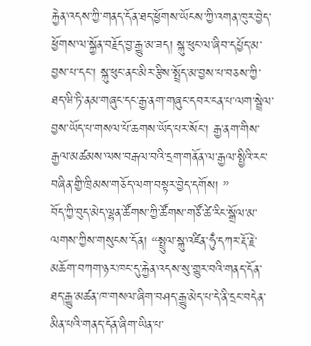རྐྱེན་འདས་ཀྱི་གནད་དོན་ཐད་ཕྱོགས་ཡོངས་ཀྱི་འགན་ཁུར་བྱེད་ཕྱོགས་ལ་སྐྱོན་བརྗོད་བྱ་རྒྱུ་མ་ཟད། སྐུ་ཕུང་ལ་ཞིབ་དཔྱོད་མ་བྱས་པ་དང་། སྐུ་ཕུང་ནང་མིར་རྩིས་སྤྲོད་མ་བྱས་པ་བཅས་ཀྱི་ཐད་ཝི་ཏི་ནམ་གཞུང་དང་རྒྱ་ནག་གཞུང་དབར་ངན་པ་ལག་སྦྲེལ་བྱས་ཡོད་པ་གསལ་པོ་ཆགས་ཡོད་པར་སོང་། རྒྱ་ནག་གིས་རྒྱལ་མཚམས་ལས་བརྒལ་བའི་དྲག་གནོན་ལ་རྒྱལ་སྤྱིའི་རང་བཞིན་གྱི་ཁྲིམས་གཅོད་ལག་བསྟར་བྱེད་དགོས། ”
བོད་ཀྱི་བུད་མེད་ལྷན་ཚོགས་ཀྱི་ཚོགས་གཙོ་ཚེ་རིང་སྒྲོལ་མ་ལགས་ཀྱིས་གསུངས་དོན། “སྤྲུལ་སྐུ་འཛིན་ཧུྃ་དཀར་རྡོ་རྗེ་མཆོག་བཀག་ཉར་ཁང་དུ་རྐྱེན་འདས་སུ་གྱུར་བའི་གནད་དོན་ཐད་རྒྱུ་མཚན་ཁ་གསལ་ཞིག་བཤད་རྒྱུ་མེད་པ་དེ་ནི་དྲང་བདེན་མིན་པའི་གནད་དོན་ཞིག་ཡིན་པ་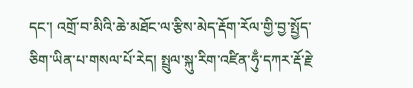དང་། འགྲོ་བ་མིའི་ཆེ་མཐོང་ལ་རྩིས་མེད་རྡོག་རོལ་གྱི་བྱ་སྤྱོད་ཅིག་ཡིན་པ་གསལ་པོ་རེད། སྤྲུལ་སྐུ་རིག་འཛིན་ཧུྃ་དཀར་རྡོ་རྗེ་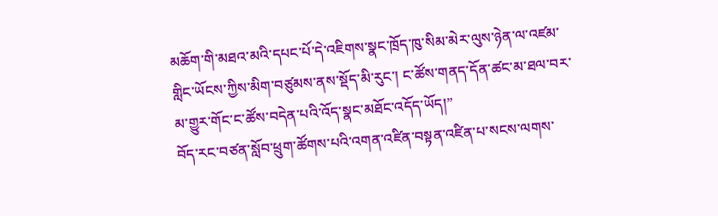མཆོག་གི་མཐའ་མའི་དཔང་པོ་དེ་འཇིགས་སྣང་ཁྲོད་ཁུ་སིམ་མེར་ལུས་ཉེན་ལ་འཛམ་གླིང་ཡོངས་ཀྱིས་མིག་བཙུམས་ནས་སྡོད་མི་རུང་། ང་ཚོས་གནད་དོན་ཚང་མ་ཐལ་བར་མ་གྱུར་གོང་ང་ཚོས་བདེན་པའི་འོད་སྣང་མཐོང་འདོད་ཡོད།”
བོད་རང་བཙན་སློབ་ཕྲུག་ཚོགས་པའི་འགན་འཛིན་བསྟན་འཛིན་པ་སངས་ལགས་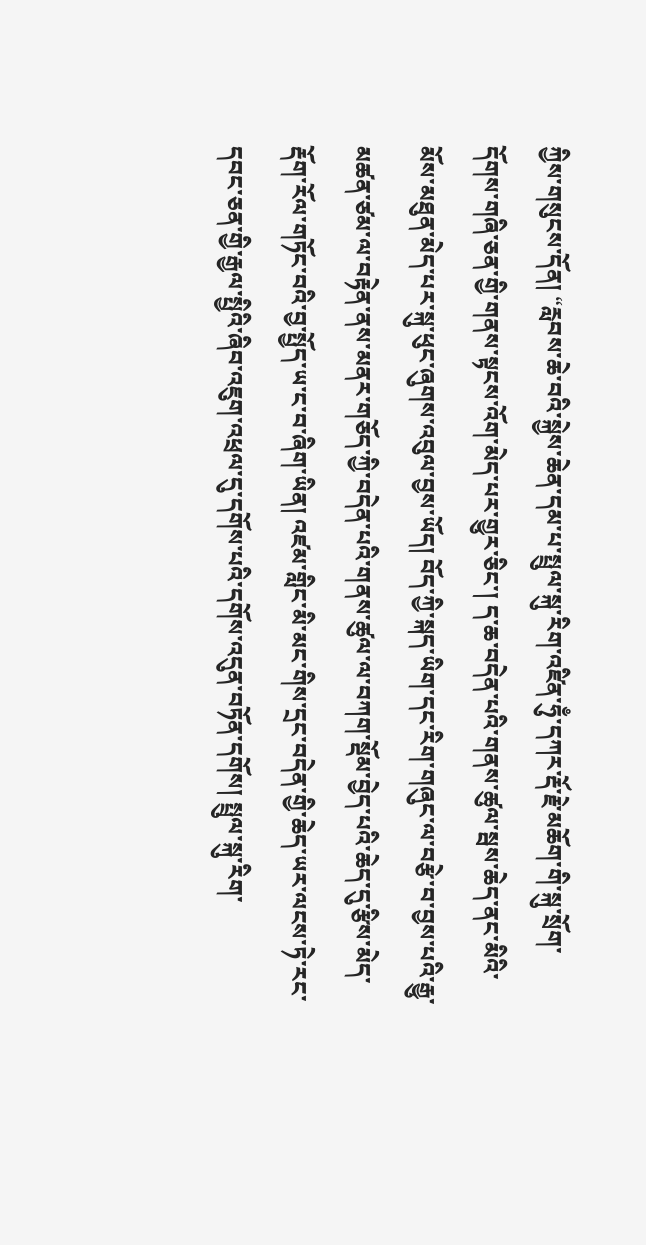ཀྱིས་གསུངས་དོན། “རླབས་ཆེ་བའི་སྐྱེས་ཆེན་དམ་པ་སྤྲུལ་སྐུ་རིག་འཛིན་ཧུྃ་དཀར་རྡོ་རྗེ་མཆོག་གི་སྐུ་སྲོག་དོགས་གཞི་ཅན་གྱི་གནས་སྟངས་འོག་མེད་པར་གྱུར་ཅིང་། ད་ཆ་བདེན་པའི་གནས་ཚུལ་སྦས་ཆེད་ནང་མིའི་མོས་མཐུན་མེད་པར་སྐུ་ཕུང་ཞུགས་འབུལ་བྱས་ཡོད། བོད་ཀྱི་སྐད་ཡིག་དང་རིག་གཞུང་ལ་བརྩེ་བ་བྱས་པའི་རྒྱུ་མཚན་ཙམ་ལ་བརྟེན་ནས་མནར་གཅོད་ཀྱི་བདེན་པའི་གནས་ཚུལ་ལ་བཀག་སྡོམ་བྱེད་པའི་ཆེད་དུ་རྩིས་མེད་རྡོག་རོལ་གཏོང་བའི་བྱ་སྤྱོད་ཡ་ང་བ་ཞིག་ཡིན། འཛམ་གླིང་མི་མང་གིས་དྲང་བདེན་གྱི་ཆེད་ཡར་ལངས་ཏེ་རང་དབང་ཅན་གྱི་རྒྱལ་སྤྱིའི་ཞིབ་འཇུག་འཕྲལ་དུ་དགོས་པའི་དགོས་འདུན་བཏོན་དགོས། སྤྲུལ་སྐུ་རིག་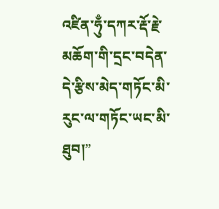འཛིན་ཧུྃ་དཀར་རྡོ་རྗེ་མཆོག་གི་དྲང་བདེན་དེ་རྩིས་མེད་གཏོང་མི་རུང་ལ་གཏོང་ཡང་མི་ཐུབ།”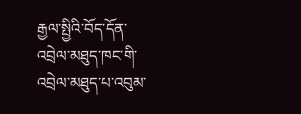རྒྱལ་སྤྱིའི་བོད་དོན་འབྲེལ་མཐུད་ཁང་གི་འབྲེལ་མཐུད་པ་འབུམ་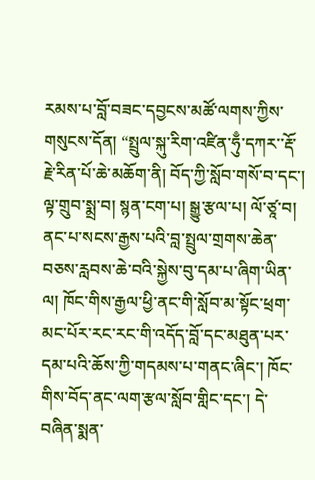རམས་པ་བློ་བཟང་དབྱངས་མཚོ་ལགས་ཀྱིས་གསུངས་དོན། “སྤྲུལ་སྐུ་རིག་འཛིན་ཧུྃ་དཀར་་རྡོ་རྗེ་རིན་པོ་ཆེ་མཆོག་ནི། བོད་ཀྱི་སློབ་གསོ་བ་དང་། ལྟ་གྲུབ་སྨྲ་བ། སྙན་ངག་པ། སྒྱུ་རྩལ་པ། ལོ་ཙཱ་བ། ནང་པ་སངས་རྒྱས་པའི་བླ་སྤྲུལ་གྲགས་ཆེན་བཅས་རླབས་ཆེ་བའི་སྐྱེས་བུ་དམ་པ་ཞིག་ཡིན་ལ། ཁོང་གིས་རྒྱལ་ཕྱི་ནང་གི་སློབ་མ་སྟོང་ཕྲག་མང་པོར་རང་རང་གི་འདོད་བློ་དང་མཐུན་པར་དམ་པའི་ཆོས་ཀྱི་གདམས་པ་གནང་ཞིང་། ཁོང་གིས་བོད་ནང་ལག་རྩལ་སློབ་གླིང་དང་། དེ་བཞིན་སྨན་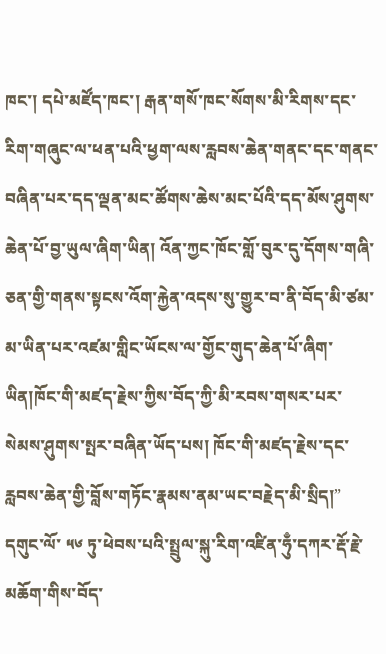ཁང་། དཔེ་མཛོད་ཁང་། རྒན་གསོ་ཁང་སོགས་མི་རིགས་དང་རིག་གཞུང་ལ་ཕན་པའི་ཕྱག་ལས་རླབས་ཆེན་གནང་དང་གནང་བཞིན་པར་དད་ལྡན་མང་ཚོགས་ཆེས་མང་པོའི་དད་མོས་ཤུགས་ཆེན་པོ་བྱ་ཡུལ་ཞིག་ཡིན། འོན་ཀྱང་ཁོང་གློ་བུར་དུ་དོགས་གཞི་ཅན་གྱི་གནས་སྟངས་འོག་རྐྱེན་འདས་སུ་གྱུར་བ་ནི་བོད་མི་ཙམ་མ་ཡིན་པར་འཛམ་གླིང་ཡོངས་ལ་གྱོང་གུད་ཆེན་པོ་ཞིག་ཡིན།ཁོང་གི་མཛད་རྗེས་ཀྱིས་བོད་ཀྱི་མི་རབས་གསར་པར་སེམས་ཤུགས་སྤར་བཞིན་ཡོད་པས། ཁོང་གི་མཛད་རྗེས་དང་རླབས་ཆེན་གྱི་བློས་གཏོང་རྣམས་ནམ་ཡང་བརྗེད་མི་སྲིད།”
དགུང་ལོ་ ༥༦ ཏུ་ཕེབས་པའི་སྤྲུལ་སྐུ་རིག་འཛིན་ཧུྃ་དཀར་རྡོ་རྗེ་མཆོག་གིས་བོད་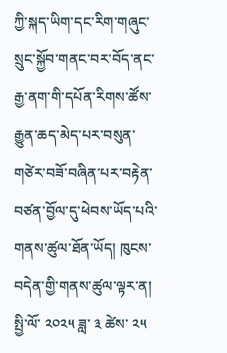ཀྱི་སྐད་ཡིག་དང་རིག་གཞུང་སྲུང་སྐྱོབ་གནང་བར་བོད་ནང་རྒྱ་ནག་གི་དཔོན་རིགས་ཚོས་རྒྱུན་ཆད་མེད་པར་བསུན་གཙེར་བཟོ་བཞིན་པར་བརྟེན་བཙན་བྱོལ་དུ་ཕེབས་ཡོད་པའི་གནས་ཚུལ་ཐོན་ཡོད། ཁུངས་བདེན་གྱི་གནས་ཚུལ་ལྟར་ན། སྤྱི་ལོ་ ༢༠༢༥ ཟླ་ ༣ ཚེས་ ༢༥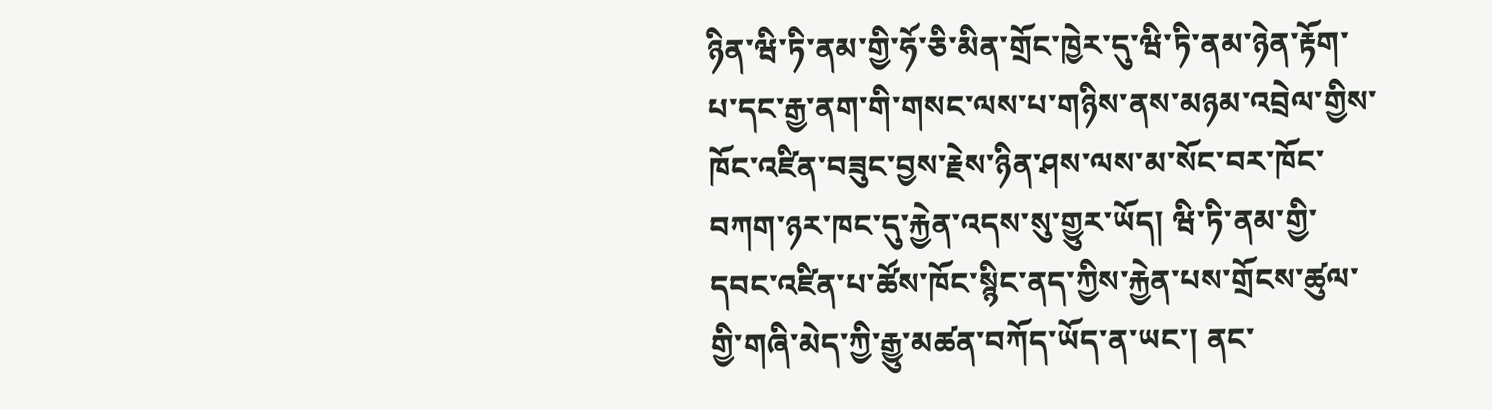ཉིན་ཝི་ཏི་ནམ་གྱི་ཧོ་ཅི་མིན་གྲོང་ཁྱེར་དུ་ཝི་ཏི་ནམ་ཉེན་རྟོག་པ་དང་རྒྱ་ནག་གི་གསང་ལས་པ་གཉིས་ནས་མཉམ་འབྲེལ་གྱིས་ཁོང་འཛིན་བཟུང་བྱས་རྗེས་ཉིན་ཤས་ལས་མ་སོང་བར་ཁོང་བཀག་ཉར་ཁང་དུ་རྐྱེན་འདས་སུ་གྱུར་ཡོད། ཝི་ཏི་ནམ་གྱི་དབང་འཛིན་པ་ཚོས་ཁོང་སྙིང་ནད་ཀྱིས་རྐྱེན་པས་གྲོངས་ཚུལ་གྱི་གཞི་མེད་ཀྱི་རྒྱུ་མཚན་བཀོད་ཡོད་ན་ཡང་། ནང་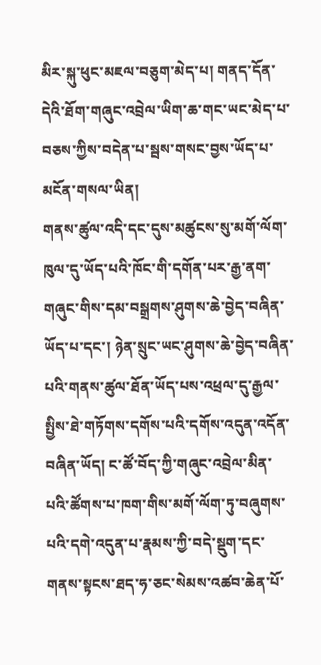མིར་སྐུ་ཕུང་མཇལ་བཅུག་མེད་པ། གནད་དོན་དེའི་ཐོག་གཞུང་འབྲེལ་ཡིག་ཆ་གང་ཡང་མེད་པ་བཅས་ཀྱིས་བདེན་པ་སྦས་གསང་བྱས་ཡོད་པ་མངོན་གསལ་ཡིན།
གནས་ཚུལ་འདི་དང་དུས་མཚུངས་སུ་མགོ་ལོག་ཁུལ་དུ་ཡོད་པའི་ཁོང་གི་དགོན་པར་རྒྱ་ནག་གཞུང་གིས་དམ་བསྒྲགས་ཤུགས་ཆེ་བྱེད་བཞིན་ཡོད་པ་དང་། ཉེན་སྲུང་ཡང་ཤུགས་ཆེ་བྱེད་བཞིན་པའི་གནས་ཚུལ་ཐོན་ཡོད་པས་འཕྲལ་དུ་རྒྱལ་སྤྱིས་ཐེ་གཏོགས་དགོས་པའི་དགོས་འདུན་འདོན་བཞིན་ཡོད། ང་ཚོ་བོད་ཀྱི་གཞུང་འབྲེལ་མིན་པའི་ཚོགས་པ་ཁག་གིས་མགོ་ལོག་ཏུ་བཞུགས་པའི་དགེ་འདུན་པ་རྣམས་ཀྱི་བདེ་སྡུག་དང་གནས་སྟངས་ཐད་ཧ་ཅང་སེམས་འཚབ་ཆེན་པོ་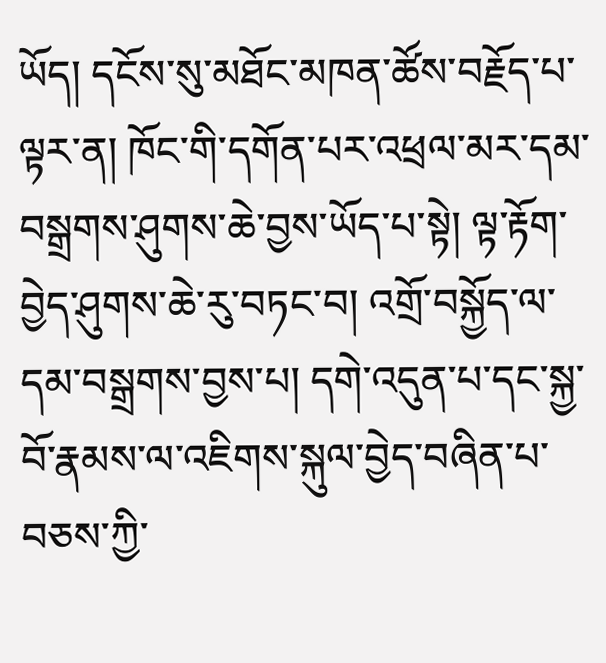ཡོད། དངོས་སུ་མཐོང་མཁན་ཚོས་བརྗོད་པ་ལྟར་ན། ཁོང་གི་དགོན་པར་འཕྲལ་མར་དམ་བསྒྲགས་ཤུགས་ཆེ་བྱས་ཡོད་པ་སྟེ། ལྟ་རྟོག་བྱེད་ཤུགས་ཆེ་རུ་བཏང་བ། འགྲོ་བསྐྱོད་ལ་དམ་བསྒྲགས་བྱས་པ། དགེ་འདུན་པ་དང་སྐྱ་བོ་རྣམས་ལ་འཇིགས་སྐུལ་བྱེད་བཞིན་པ་བཅས་ཀྱི་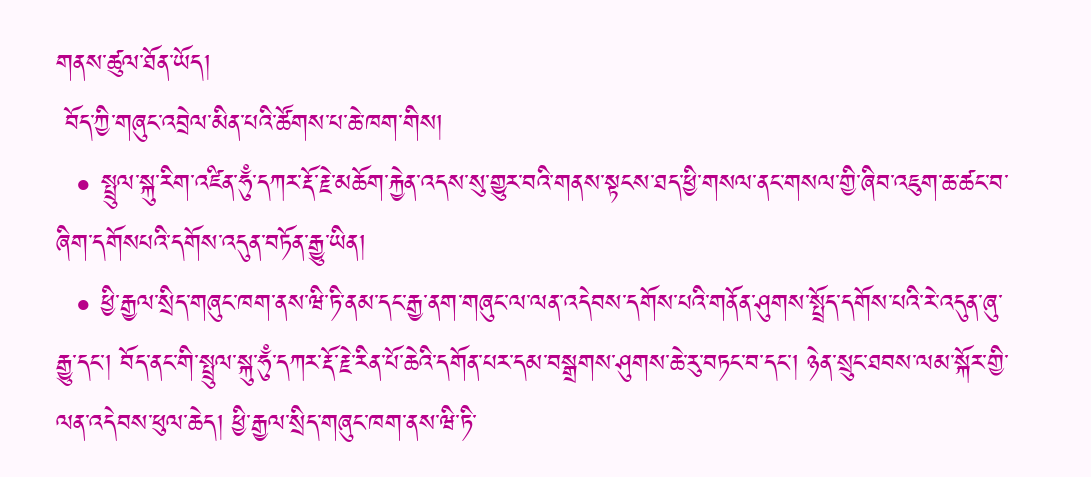གནས་ཚུལ་ཐོན་ཡོད།
 བོད་ཀྱི་གཞུང་འབྲེལ་མིན་པའི་ཚོགས་པ་ཆེ་ཁག་གིས།
  • སྤྲུལ་སྐུ་རིག་འཛིན་ཧུྃ་དཀར་རྡོ་རྗེ་མཆོག་རྐྱེན་འདས་སུ་གྱུར་བའི་གནས་སྟངས་ཐད་ཕྱི་གསལ་ནང་གསལ་གྱི་ཞིབ་འཇུག་ཆ་ཚང་བ་ཞིག་དགོསཔའི་དགོས་འདུན་བཏོན་རྒྱུ་ཡིན།
  • ཕྱི་རྒྱལ་སྲིད་གཞུང་ཁག་ནས་ཝི་ཏི་ནམ་དང་རྒྱ་ནག་གཞུང་ལ་ལན་འདེབས་དགོས་པའི་གནོན་ཤུགས་སྤྲོད་དགོས་པའི་རེ་འདུན་ཞུ་རྒྱུ་དང་། བོད་ནང་གི་སྤྲུལ་སྐུ་ཧུྃ་དཀར་རྡོ་རྗེ་རིན་པོ་ཆེའི་དགོན་པར་དམ་བསྒྲགས་ཤུགས་ཆེ་རུ་བཏང་བ་དང་། ཉེན་སྲུང་ཐབས་ལམ་སྐོར་གྱི་ལན་འདེབས་ཕུལ་ཆེད། ཕྱི་རྒྱལ་སྲིད་གཞུང་ཁག་ནས་ཝི་ཏི་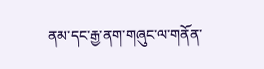ནམ་དང་རྒྱ་ནག་གཞུང་ལ་གནོན་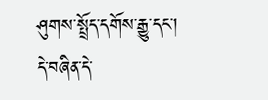ཤུགས་སྤྲོད་དགོས་རྒྱུ་དང་། དེ་བཞིན་དེ་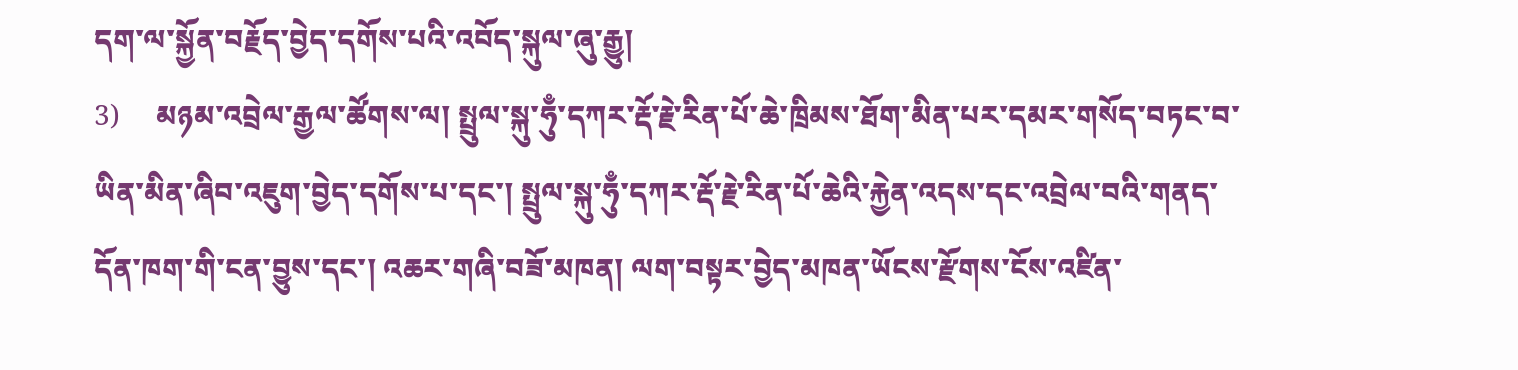དག་ལ་སྐྱོན་བརྗོད་བྱེད་དགོས་པའི་འབོད་སྐུལ་ཞུ་རྒྱུ།
3)     མཉམ་འབྲེལ་རྒྱལ་ཚོགས་ལ། སྤྲུལ་སྐུ་ཧུྃ་དཀར་རྡོ་རྗེ་རིན་པོ་ཆེ་ཁྲིམས་ཐོག་མིན་པར་དམར་གསོད་བཏང་བ་ཡིན་མིན་ཞིབ་འཇུག་བྱེད་དགོས་པ་དང་། སྤྲུལ་སྐུ་ཧུྃ་དཀར་རྡོ་རྗེ་རིན་པོ་ཆེའི་རྐྱེན་འདས་དང་འབྲེལ་བའི་གནད་དོན་ཁག་གི་ངན་བྱུས་དང་། འཆར་གཞི་བཟོ་མཁན། ལག་བསྟར་བྱེད་མཁན་ཡོངས་རྫོགས་ངོས་འཛིན་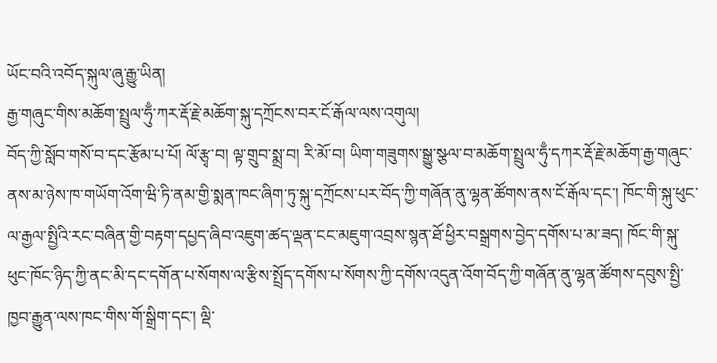ཡོང་བའི་འབོད་སྐུལ་ཞུ་རྒྱུ་ཡིན།
རྒྱ་གཞུང་གིས་མཆོག་སྤྲུལ་ཧུྃ་ཀར་རྡོ་རྗེ་མཆོག་སྐུ་དཀྲོངས་བར་ངོ་རྒོལ་ལས་འགུལ།
བོད་ཀྱི་སློབ་གསོ་བ་དང་རྩོམ་པ་པོ། ལོ་རྩྭ་བ། ལྟ་གྲུབ་སྨྲ་བ། རི་མོ་བ། ཡིག་གཟུགས་སྒྱུ་སྩལ་བ་མཆོག་སྤྲུལ་ཧུྃ་དཀར་རྡོ་རྗེ་མཆོག་རྒྱ་གཞུང་ནས་མ་ཉེས་ཁ་གཡོག་འོག་ཝི་ཏི་ནམ་གྱི་སྨན་ཁང་ཞིག་ཏུ་སྐུ་དཀྲོངས་པར་བོད་ཀྱི་གཞོན་ནུ་ལྷན་ཚོགས་ནས་ངོ་རྒོལ་དང་། ཁོང་གི་སྐུ་ཕུང་ལ་རྒྱལ་སྤྱིའི་རང་བཞིན་གྱི་བརྟག་དཔྱད་ཞིབ་འཇུག་ཚད་ལྡན་ངང་མཇུག་འབྲས་སྙན་ཐོ་ཕྱིར་བསྒྲགས་བྱེད་དགོས་པ་མ་ཟད། ཁོང་གི་སྐུ་ཕུང་ཁོང་ཉིད་ཀྱི་ནང་མི་དང་དགོན་པ་སོགས་ལ་རྩིས་སྤྲོད་དགོས་པ་སོགས་ཀྱི་དགོས་འདུན་འོག་བོད་ཀྱི་གཞོན་ནུ་ལྷན་ཚོགས་དབུས་སྤྱི་ཁྱབ་རྒྱུན་ལས་ཁང་གིས་གོ་སྒྲིག་དང་། ལྡི་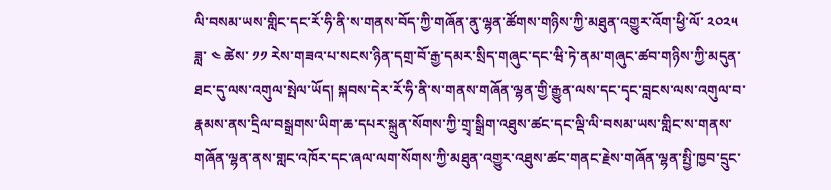ལི་བསམ་ཡས་གླིང་དང་རོ་ཧི་ནི་ས་གནས་བོད་ཀྱི་གཞོན་ནུ་ལྷན་ཚོགས་གཉིས་ཀྱི་མཐུན་འགྱུར་འོག་ཕྱི་ལོ་ ༢༠༢༥ ཟླ་ ༤ ཚེས་ ༡༡ རེས་གཟའ་པ་སངས་ཉིན་དགྲ་བོ་རྒྱ་དམར་སྲིད་གཞུང་དང་ཝི་ཏེ་ནམ་གཞུང་ཚབ་གཉིས་ཀྱི་མདུན་ཐང་དུ་ལས་འགུལ་སྤེལ་ཡོད། སྐབས་དེར་རོ་ཧི་ནི་ས་གནས་གཞོན་ལྷན་གྱི་རྒྱུན་ལས་དང་དྭང་བླངས་ལས་འགུལ་བ་རྣམས་ནས་དྲིལ་བསྒྲགས་ཡིག་ཆ་དཔར་སྐྲུན་སོགས་ཀྱི་གྲྭ་སྒྲིག་འཐུས་ཚང་དང་ལྡི་ལི་བསམ་ཡས་གླིང་ས་གནས་གཞོན་ལྷན་ནས་གླང་འཁོར་དང་ཞལ་ལག་སོགས་ཀྱི་མཐུན་འགྱུར་འཐུས་ཚང་གནང་རྗེས་གཞོན་ལྷན་སྤྱི་ཁྱབ་དྲུང་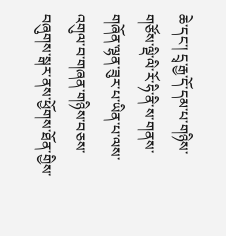ཆེ་དང་། དྲྭ་རྒྱ་དོ་དམ་པ་གཉིས་གཙོས་ལྡི་ལི་རོ་ཧི་ནི་ས་གནས་གཞོན་ལྷན་ཟུར་པ་ཡིན་པ་ལས་འགུལ་བ་གཞན་གཉིས་བཅས་བཞུགས་སྒར་ནས་ཕྱོགས་ཐོན་གྱིས་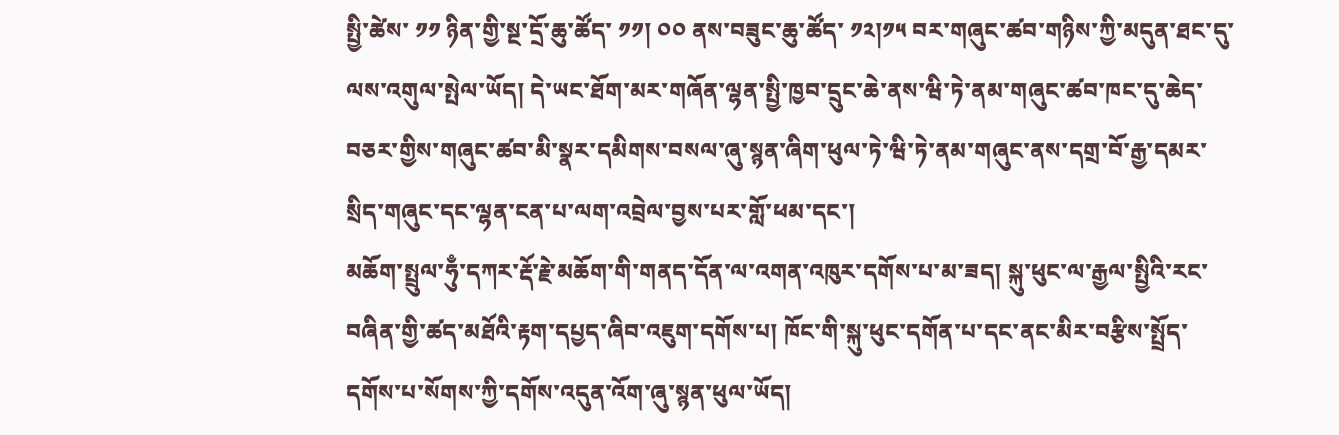སྤྱི་ཚེས་ ༡༡ ཉིན་གྱི་སྔ་དྲོ་ཆུ་ཚོད་ ༡༡། ༠༠ ནས་བཟུང་ཆུ་ཚོད་ ༡༢།༡༥ བར་གཞུང་ཚབ་གཉིས་ཀྱི་མདུན་ཐང་དུ་ལས་འགུལ་སྤེལ་ཡོད། དེ་ཡང་ཐོག་མར་གཞོན་ལྷན་སྤྱི་ཁྱབ་དྲུང་ཆེ་ནས་ཝི་ཏེ་ནམ་གཞུང་ཚབ་ཁང་དུ་ཆེད་བཅར་གྱིས་གཞུང་ཚབ་མི་སྣར་དམིགས་བསལ་ཞུ་སྙན་ཞིག་ཕུལ་ཏེ་ཝི་ཏེ་ནམ་གཞུང་ནས་དགྲ་བོ་རྒྱ་དམར་སྲིད་གཞུང་དང་ལྷན་ངན་པ་ལག་འབྲེལ་བྱས་པར་གློ་ཕམ་དང་།
མཆོག་སྤྲུལ་ཧུྃ་དཀར་རྡོ་རྗེ་མཆོག་གི་གནད་དོན་ལ་འགན་འཁུར་དགོས་པ་མ་ཟད། སྐུ་ཕུང་ལ་རྒྱལ་སྤྱིའི་རང་བཞིན་གྱི་ཚད་མཐོའི་རྟག་དཔྱད་ཞིབ་འཇུག་དགོས་པ། ཁོང་གི་སྐུ་ཕུང་དགོན་པ་དང་ནང་མིར་བརྩིས་སྤྲོད་དགོས་པ་སོགས་ཀྱི་དགོས་འདུན་འོག་ཞུ་སྙན་ཕུལ་ཡོད།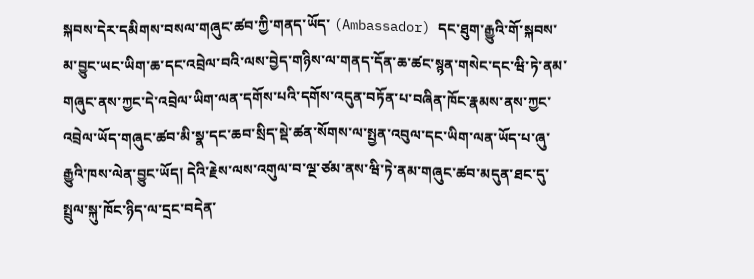སྐབས་དེར་དམིགས་བསལ་གཞུང་ཚབ་ཀྱི་གནད་ཡོད་ (Ambassador) དང་ཐུག་རྒྱུའི་གོ་སྐབས་མ་བྱུང་ཡང་ཡིག་ཆ་དང་འབྲེལ་བའི་ལས་བྱེད་གཉིས་ལ་གནད་དོན་ཆ་ཚང་སྙན་གསེང་དང་ཝི་ཏེ་ནམ་གཞུང་ནས་ཀྱང་དེ་འབྲེལ་ཡིག་ལན་དགོས་པའི་དགོས་འདུན་བཏོན་པ་བཞིན་ཁོང་རྣམས་ནས་ཀྱང་འབྲེལ་ཡོད་གཞུང་ཚབ་མི་སྣ་དང་ཆབ་སྲིད་སྡེ་ཚན་སོགས་ལ་སྤྱན་འབུལ་དང་ཡིག་ལན་ཡོད་པ་ཞུ་རྒྱུའི་ཁས་ལེན་བྱུང་ཡོད། དེའི་རྗེས་ལས་འགུལ་བ་ལྔ་ཙམ་ནས་ཝི་ཏེ་ནམ་གཞུང་ཚབ་མདུན་ཐང་དུ་སྤྲུལ་སྐུ་ཁོང་ཉིད་ལ་དྲང་བདེན་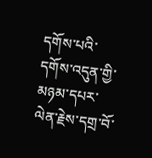དགོས་པའི་དགོས་འདུན་གྱི་མཉམ་དཔར་ལེན་རྗེས་དགྲ་བོ་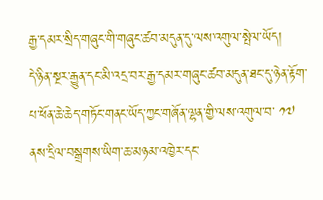རྒྱ་དམར་སྲིད་གཞུང་གི་གཞུང་ཚབ་མདུན་དུ་ལས་འགུལ་སྤེལ་ཡོད།
དེ་ཉིན་སྔར་རྒྱུན་དང་མི་འདྲ་བར་རྒྱ་དམར་གཞུང་ཚབ་མདུན་ཐང་དུ་ཉེན་རྟོག་པ་ཕོན་ཆེ་ཆེད་གཏོང་གནང་ཡོད་ཀྱང་གཞོན་ལྷན་གྱི་ལས་འགུལ་བ་ ༡༧ ནས་དྲིལ་བསྒྲགས་ཡིག་ཆ་མཉམ་འཁྱེར་དང་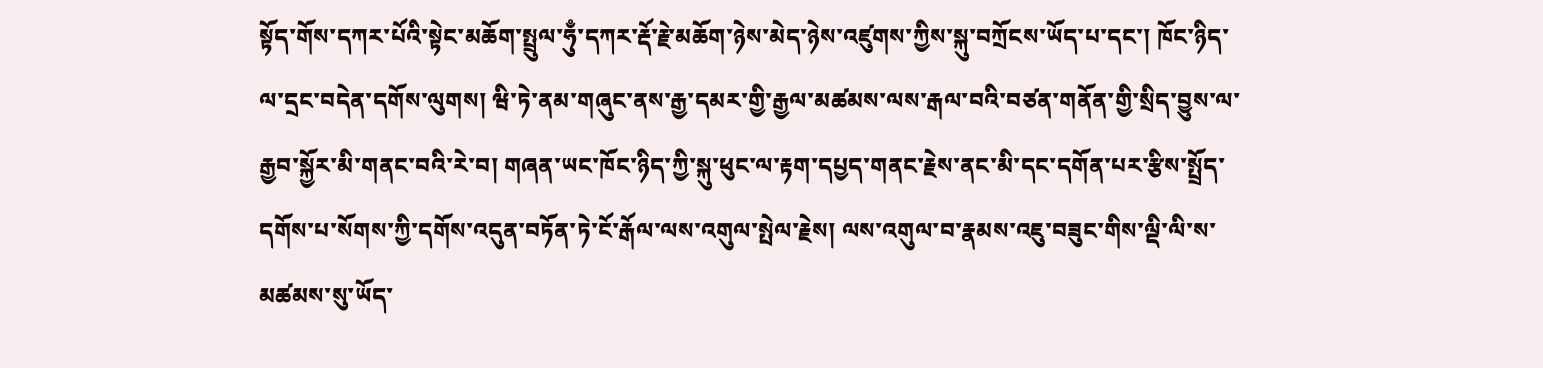སྟོད་གོས་དཀར་པོའི་སྟེང་མཆོག་སྤྲུལ་ཧུྃ་དཀར་རྡོ་རྗེ་མཆོག་ཉེས་མེད་ཉེས་འཛུགས་ཀྱིས་སྐུ་བཀྲོངས་ཡོད་པ་དང་། ཁོང་ཉིད་ལ་དྲང་བདེན་དགོས་ལུགས། ཝི་ཏེ་ནམ་གཞུང་ནས་རྒྱ་དམར་གྱི་རྒྱལ་མཚམས་ལས་རྒལ་བའི་བཙན་གནོན་གྱི་སྲིད་བྱུས་ལ་རྒྱབ་སྐྱོར་མི་གནང་བའི་རེ་བ། གཞན་ཡང་ཁོང་ཉིད་ཀྱི་སྐུ་ཕུང་ལ་རྟག་དཔྱད་གནང་རྗེས་ནང་མི་དང་དགོན་པར་རྩིས་སྤྲོད་དགོས་པ་སོགས་ཀྱི་དགོས་འདུན་བཏོན་ཏེ་ངོ་རྒོལ་ལས་འགུལ་སྤེལ་རྗེས། ལས་འགུལ་བ་རྣམས་འཇུ་བཟུང་གིས་ལྡི་ལི་ས་མཚམས་སུ་ཡོད་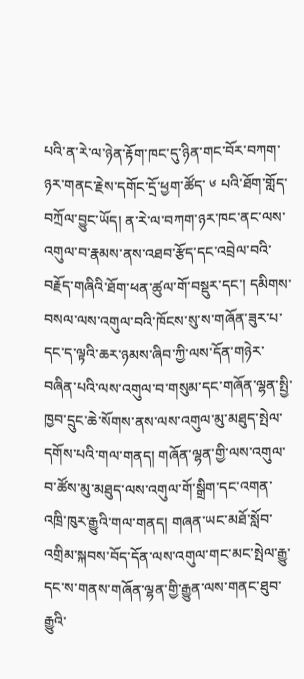པའི་ན་རེ་ལ་ཉེན་རྟོག་ཁང་དུ་ཉིན་གང་བོར་བཀག་ཉར་གནང་རྗེས་དགོང་དྲོ་ཕྱག་ཚོད་ ༦ པའི་ཐོག་གློད་བཀྲོལ་བྱུང་ཡོད། ན་རེ་ལ་བཀག་ཉར་ཁང་ནང་ལས་འགུལ་བ་རྣམས་ནས་འཐབ་རྩོད་དང་འབྲེལ་བའི་བརྗོད་གཞིའི་ཐོག་ཕན་ཚུལ་གོ་བསྡུར་དང་། དམིགས་བསལ་ལས་འགུལ་བའི་ཁོངས་སུ་ས་གཞོན་ཟུར་པ་དང་ད་ལྟའི་ཆར་ཉམས་ཞིབ་ཀྱི་ལས་དོན་གཉེར་བཞིན་པའི་ལས་འགུལ་བ་གསུམ་དང་གཞོན་ལྷན་སྤྱི་ཁྱབ་དྲུང་ཆེ་སོགས་ནས་ལས་འགུལ་མུ་མཐུད་སྤེལ་དགོས་པའི་གལ་གནད། གཞོན་ལྷན་གྱི་ལས་འགུལ་བ་ཚོས་མུ་མཐུད་ལས་འགུལ་གོ་སྒྲིག་དང་འགན་འཁྲི་ཁུར་རྒྱུའི་གལ་གནད། གཞན་ཡང་མཐོ་སློབ་འགྲིམ་སྐབས་བོད་དོན་ལས་འགུལ་གང་མང་སྤེལ་རྒྱུ་དང་ས་གནས་གཞོན་ལྷན་གྱི་རྒྱུན་ལས་གནང་ཐུབ་རྒྱུའི་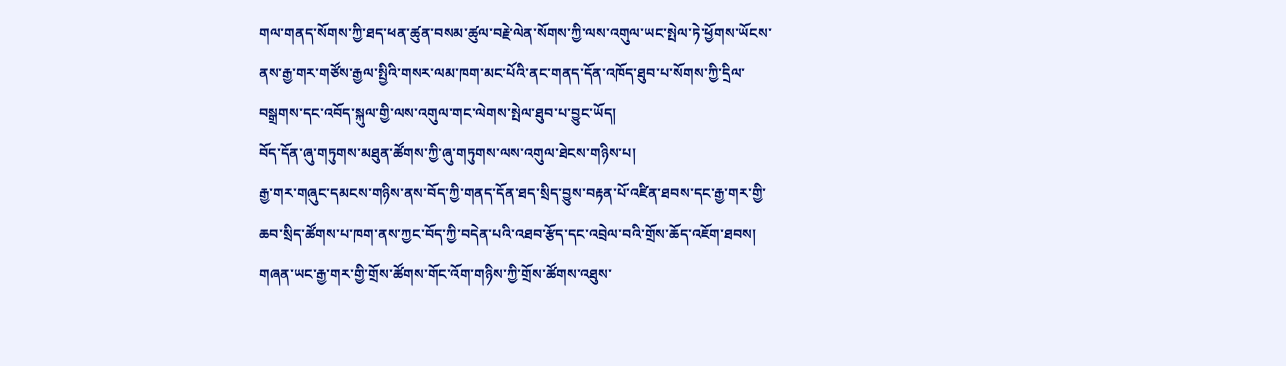གལ་གནད་སོགས་ཀྱི་ཐད་ཕན་ཚུན་བསམ་ཚུལ་བརྗེ་ལེན་སོགས་ཀྱི་ལས་འགུལ་ཡང་སྤེལ་ཏེ་ཕྱོགས་ཡོངས་ནས་རྒྱ་གར་གཙོས་རྒྱལ་སྤྱིའི་གསར་ལམ་ཁག་མང་པོའི་ནང་གནད་དོན་འཁོད་ཐུབ་པ་སོགས་ཀྱི་དྲིལ་བསྒྲགས་དང་འབོད་སྐུལ་གྱི་ལས་འགུལ་གང་ལེགས་སྤེལ་ཐུབ་པ་བྱུང་ཡོད།
བོད་དོན་ཞུ་གཏུགས་མཐུན་ཚོགས་ཀྱི་ཞུ་གཏུགས་ལས་འགུལ་ཐེངས་གཉིས་པ།
རྒྱ་གར་གཞུང་དམངས་གཉིས་ནས་བོད་ཀྱི་གནད་དོན་ཐད་སྲིད་བྱུས་བརྟན་པོ་འཛིན་ཐབས་དང་རྒྱ་གར་གྱི་ཆབ་སྲིད་ཚོགས་པ་ཁག་ནས་ཀྱང་བོད་ཀྱི་བདེན་པའི་འཐབ་རྩོད་དང་འབྲེལ་བའི་གྲོས་ཆོད་འཇོག་ཐབས། གཞན་ཡང་རྒྱ་གར་གྱི་གྲོས་ཚོགས་གོང་འོག་གཉིས་ཀྱི་གྲོས་ཚོགས་འཐུས་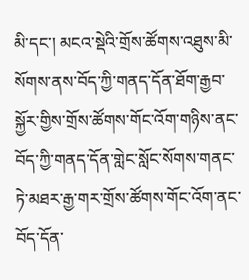མི་དང་། མངའ་སྡེའི་གྲོས་ཚོགས་འཐུས་མི་སོགས་ནས་བོད་ཀྱི་གནད་དོན་ཐོག་རྒྱབ་སྐྱོར་གྱིས་གྲོས་ཚོགས་གོང་འོག་གཉིས་ནང་བོད་ཀྱི་གནད་དོན་གླེང་སློང་སོགས་གནང་ཏེ་མཐར་རྒྱ་གར་གྲོས་ཚོགས་གོང་འོག་ནང་བོད་དོན་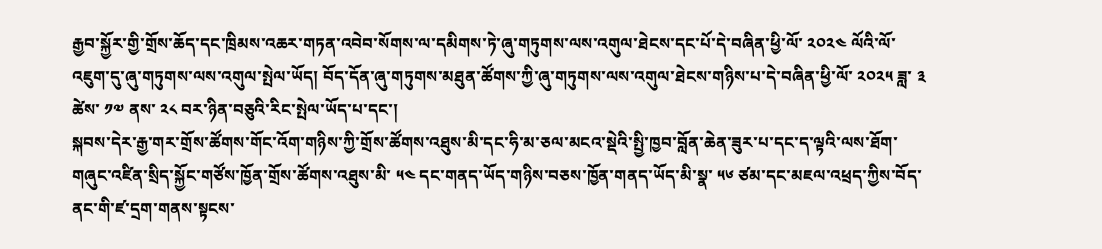རྒྱབ་སྐྱོར་གྱི་གྲོས་ཆོད་དང་ཁྲིམས་འཆར་གཏན་འབེབ་སོགས་ལ་དམིགས་ཏེ་ཞུ་གཏུགས་ལས་འགུལ་ཐེངས་དང་པོ་དེ་བཞིན་ཕྱི་ལོ་ ༢༠༢༤ ལོའི་ལོ་འཇུག་དུ་ཞུ་གཏུགས་ལས་འགུལ་སྤེལ་ཡོད། བོད་དོན་ཞུ་གཏུགས་མཐུན་ཚོགས་ཀྱི་ཞུ་གཏུགས་ལས་འགུལ་ཐེངས་གཉིས་པ་དེ་བཞིན་ཕྱི་ལོ་ ༢༠༢༥ ཟླ་ ༣ ཚེས་ ༡༧ ནས་ ༢༨ བར་ཉིན་བཅུའི་རིང་སྤེལ་ཡོད་པ་དང་།
སྐབས་དེར་རྒྱ་གར་གྲོས་ཚོགས་གོང་འོག་གཉིས་ཀྱི་གྲོས་ཚོགས་འཐུས་མི་དང་ཧི་མ་ཅལ་མངའ་སྡེའི་སྤྱི་ཁྱབ་བློན་ཆེན་ཟུར་པ་དང་ད་ལྟའི་ལས་ཐོག་གཞུང་འཛིན་སྲིད་སྐྱོང་གཙོས་ཁྱོན་གྲོས་ཚོགས་འཐུས་མི་ ༥༤ དང་གནད་ཡོད་གཉིས་བཅས་ཁྱོན་གནད་ཡོད་མི་སྣ་ ༥༦ ཙམ་དང་མཇལ་འཕྲད་ཀྱིས་བོད་ནང་གི་ཛ་དྲག་གནས་སྟངས་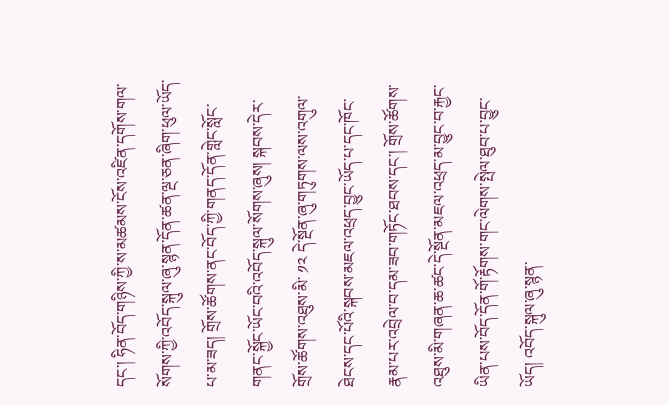དང་། ཧིན་བོད་གཉིས་ཀྱི་ས་མཚམས་ངོས་འཛིན་དགོས་གལ་སོགས་ཀྱི་འབོད་སྐུལ་ཞུ་སྙན་དོན་ཚན་ལྔ་ཅན་ཞིག་ཕུལ་ཡོད་པ་མ་ཟད། གྲོས་ཚོགས་ནང་བོད་ཀྱི་གནད་དོན་གླེང་སློང་གནང་སྐྱོང་ཡོང་བའི་འབོད་སྐུལ་སོགས་ཞུས། སྐབས་དེར་གྲོས་ཚོགས་འཐུས་མི་ ༡༢ དེ་སྔོན་ཞུ་གཏུགས་ལས་འགུལ་ཐེངས་དང་པོའི་སྐབས་མཇལ་འཕྲད་བྱུང་ཡོད་པ་དང་ཁོང་རྣམ་པར་འབྲེལ་བ་དམ་ཟབ་གཏོང་ཐབས་དང་། གྲོས་ཚོགས་འཐུས་མི་གཞན་ཆ་ཚང་དེ་སྔོན་མཇལ་འཕྲད་མ་བྱུང་བ་རྐྱང་ཡིན་པས་བོད་དོན་གོ་རྟོགས་གང་ལེགས་སྤེལ་ཐུབ་པ་བྱུང་ཡོད། འབོད་སྐུལ་ཞུ་སྙན་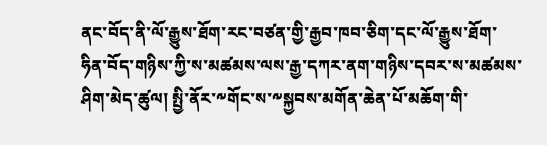ནང་བོད་ནི་ལོ་རྒྱུས་ཐོག་རང་བཙན་གྱི་རྒྱབ་ཁབ་ཅིག་དང་ལོ་རྒྱུས་ཐོག་ཧིན་བོད་གཉིས་ཀྱི་ས་མཚམས་ལས་རྒྱ་དཀར་ནག་གཉིས་དབར་ས་མཚམས་ཤིག་མེད་ཚུལ། སྤྱི་ནོར་༸གོང་ས་༸སྐྱབས་མགོན་ཆེན་པོ་མཆོག་གི་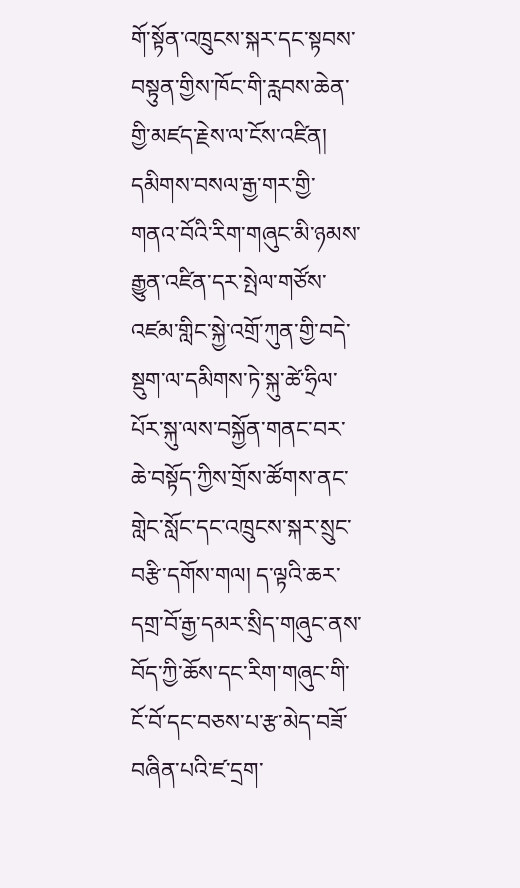གོ་སྟོན་འཁྲུངས་སྐར་དང་སྟབས་བསྟུན་གྱིས་ཁོང་གི་རླབས་ཆེན་གྱི་མཛད་རྗེས་ལ་ངོས་འཛིན། དམིགས་བསལ་རྒྱ་གར་གྱི་གནའ་བོའི་རིག་གཞུང་མི་ཉམས་རྒྱུན་འཛིན་དར་སྤེལ་གཙོས་འཛམ་གླིང་སྐྱེ་འགྲོ་ཀུན་གྱི་བདེ་སྡུག་ལ་དམིགས་ཏེ་སྐུ་ཚེ་ཧྲིལ་པོར་སྐུ་ལས་བསྐྱོན་གནང་བར་ཆེ་བསྟོད་ཀྱིས་གྲོས་ཚོགས་ནང་གླེང་སློང་དང་འཁྲུངས་སྐར་སྲུང་བརྩི་དགོས་གལ། ད་ལྟའི་ཆར་དགྲ་བོ་རྒྱ་དམར་སྲིད་གཞུང་ནས་བོད་ཀྱི་ཆོས་དང་རིག་གཞུང་གི་ངོ་བོ་དང་བཅས་པ་རྩ་མེད་བཟོ་བཞིན་པའི་ཛ་དྲག་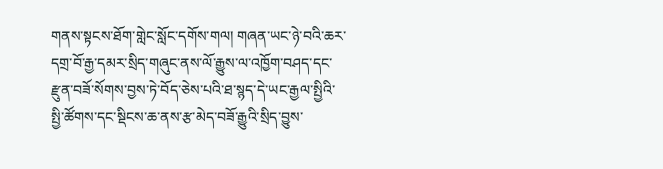གནས་སྟངས་ཐོག་གླེང་སློང་དགོས་གལ། གཞན་ཡང་ཉེ་བའི་ཆར་དགྲ་བོ་རྒྱ་དམར་སྲིད་གཞུང་ནས་ལོ་རྒྱུས་ལ་འཁྱོག་བཤད་དང་རྫུན་བཟོ་སོགས་བྱས་ཏེ་བོད་ཅེས་པའི་ཐ་སྙད་དེ་ཡང་རྒྱལ་སྤྱིའི་སྤྱི་ཚོགས་དང་སྡིངས་ཆ་ནས་རྩ་མེད་བཟོ་རྒྱུའི་སྲིད་བྱུས་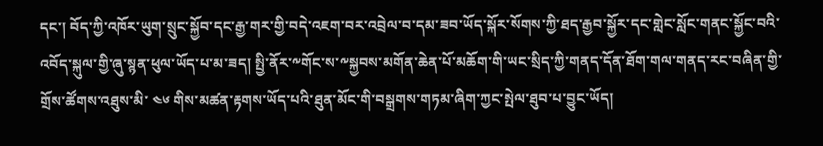དང་། བོད་ཀྱི་འཁོར་ཡུག་སྲུང་སྐྱོབ་དང་རྒྱ་གར་གྱི་བདེ་འཇག་བར་འབྲེལ་བ་དམ་ཟབ་ཡོད་སྐོར་སོགས་ཀྱི་ཐད་རྒྱབ་སྐྱོར་དང་གླེང་སློང་གནང་སྐྱོང་བའི་འབོད་སྐུལ་གྱི་ཞུ་སྙན་ཕུལ་ཡོད་པ་མ་ཟད། སྤྱི་ནོར་༸གོང་ས་༸སྐྱབས་མགོན་ཆེན་པོ་མཆོག་གི་ཡང་སྲིད་ཀྱི་གནད་དོན་ཐོག་གལ་གནད་རང་བཞིན་གྱི་གྲོས་ཚོགས་འཐུས་མི་ ༤༦ གིས་མཚན་རྟགས་ཡོད་པའི་ཐུན་མོང་གི་བསྒྲགས་གཏམ་ཞིག་ཀྱང་སྤེལ་ཐུབ་པ་བྱུང་ཡོད།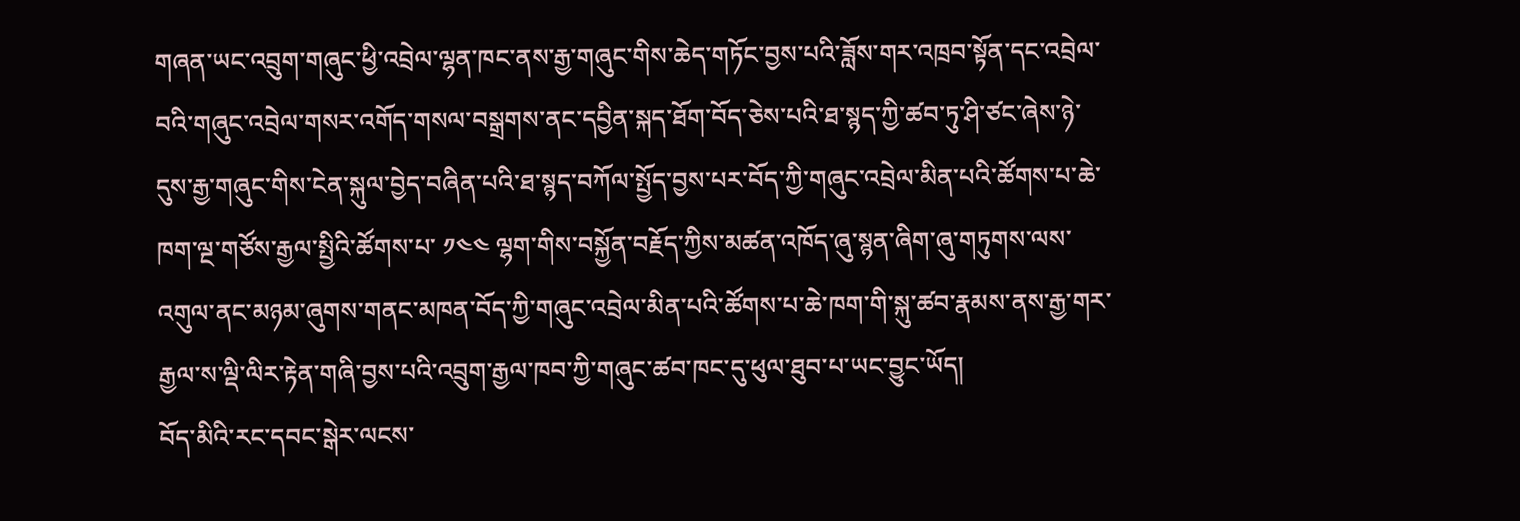གཞན་ཡང་འབྲུག་གཞུང་ཕྱི་འབྲེལ་ལྷན་ཁང་ནས་རྒྱ་གཞུང་གིས་ཆེད་གཏོང་བྱས་པའི་ཟློས་གར་འཁྲབ་སྟོན་དང་འབྲེལ་བའི་གཞུང་འབྲེལ་གསར་འགོད་གསལ་བསྒྲགས་ནང་དབྱིན་སྐད་ཐོག་བོད་ཅེས་པའི་ཐ་སྙད་ཀྱི་ཚབ་ཏུ་ཤི་ཙང་ཞེས་ཉེ་དུས་རྒྱ་གཞུང་གིས་ངེན་སྐུལ་བྱེད་བཞིན་པའི་ཐ་སྙད་བཀོལ་སྤྱོད་བྱས་པར་བོད་ཀྱི་གཞུང་འབྲེལ་མིན་པའི་ཚོགས་པ་ཆེ་ཁག་ལྔ་གཙོས་རྒྱལ་སྤྱིའི་ཚོགས་པ་ ༡༤༤ ལྷག་གིས་བསྐྱོན་བརྗོད་ཀྱིས་མཚན་འཁོད་ཞུ་སྙན་ཞིག་ཞུ་གཏུགས་ལས་འགུལ་ནང་མཉམ་ཞུགས་གནང་མཁན་བོད་ཀྱི་གཞུང་འབྲེལ་མིན་པའི་ཚོགས་པ་ཆེ་ཁག་གི་སྐུ་ཚབ་རྣམས་ནས་རྒྱ་གར་རྒྱལ་ས་ལྡི་ལིར་རྟེན་གཞི་བྱས་པའི་འབྲུག་རྒྱལ་ཁབ་ཀྱི་གཞུང་ཚབ་ཁང་དུ་ཕུལ་ཐུབ་པ་ཡང་བྱུང་ཡོད།
བོད་མིའི་རང་དབང་སྒེར་ལངས་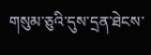གསུམ་ཅུའི་དུས་དྲན་ཐེངས་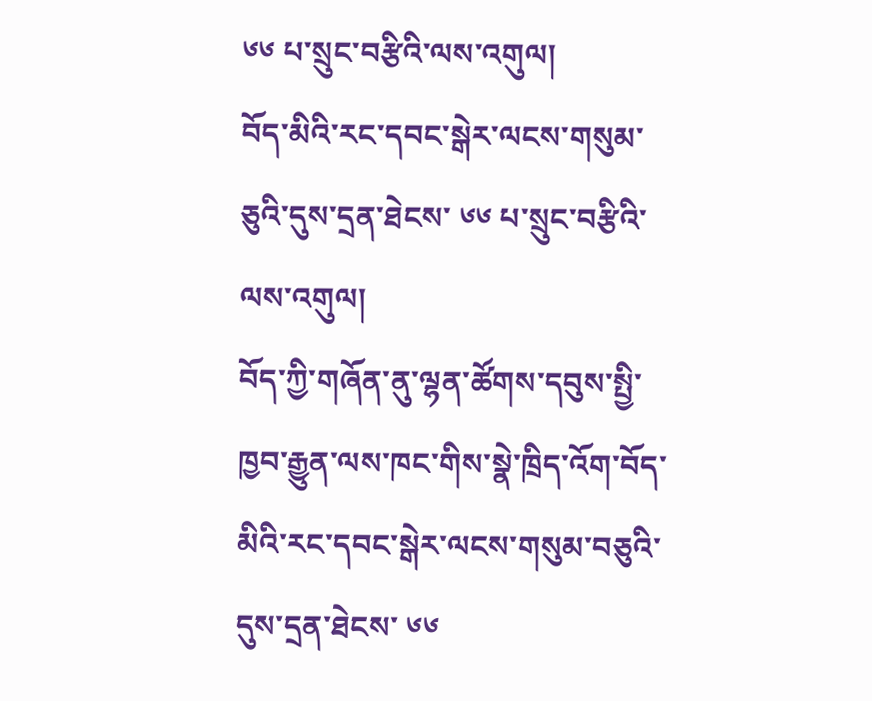༦༦ པ་སྲུང་བརྩིའི་ལས་འགུལ།
བོད་མིའི་རང་དབང་སྒེར་ལངས་གསུམ་ཅུའི་དུས་དྲན་ཐེངས་ ༦༦ པ་སྲུང་བརྩིའི་ལས་འགུལ།
བོད་ཀྱི་གཞོན་ནུ་ལྷན་ཚོགས་དབུས་སྤྱི་ཁྱབ་རྒྱུན་ལས་ཁང་གིས་སྣེ་ཁྲིད་འོག་བོད་མིའི་རང་དབང་སྒེར་ལངས་གསུམ་བཅུའི་དུས་དྲན་ཐེངས་ ༦༦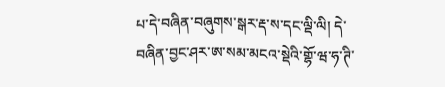པ་དེ་བཞིན་བཞུགས་སྒར་རྡ་ས་དང་ལྡི་ལི། དེ་བཞིན་བྱང་ཤར་ཨ་སམ་མངའ་སྡེའི་གྷོ་ཝ་ཧ་ཊི་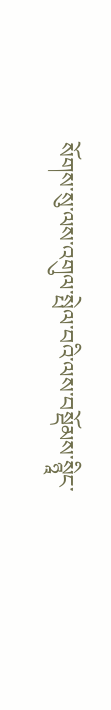སོགས་སུ་ལས་འགུལ་སྤེལ་བའི་ལས་བསྡོམས་སྙཱིང་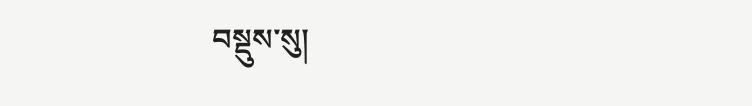བསྡུས་སུ།